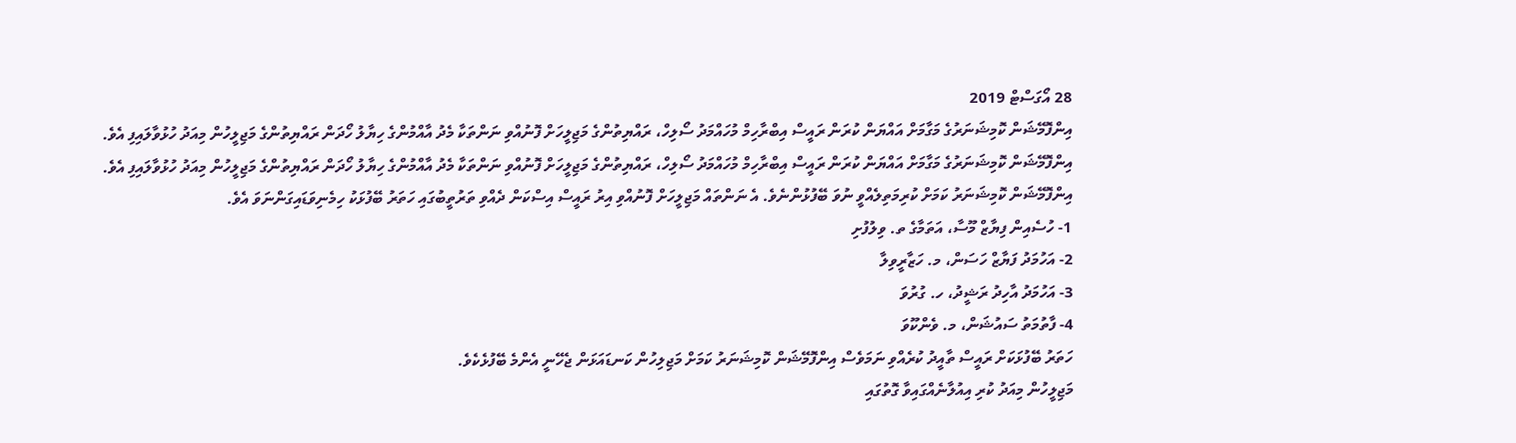28 އޯގަސްޓް 2019
އިންފޮމޭޝަން ކޮމިޝަނަރުގެ މަގާމަށް އައްޔަން ކުރަން ރައީސް އިބްރާހިމް މުހައްމަދު ސޯލިހް، ރައްޔިތުންގެ މަޖިލީހަށް ފޮނުއްވި ނަންތަކާ މެދު އާއްމުންގެ ހިޔާލު ހޯދަން ރައްޔިތުންގެ މަޖިލީހުން މިއަދު ހުޅުވާލައިފި އެވެ.
އިންފޮމޭޝަން ކޮމިޝަނަރުގެ މަގާމަށް އައްޔަން ކުރަން ރައީސް އިބްރާހިމް މުހައްމަދު ސޯލިހް، ރައްޔިތުންގެ މަޖިލީހަށް ފޮނުއްވި ނަންތަކާ މެދު އާއްމުންގެ ހިޔާލު ހޯދަން ރައްޔިތުންގެ މަޖިލީހުން މިއަދު ހުޅުވާލައިފި އެވެ.
އިންފޮމޭޝަން ކޮމިޝަނަރު ކަމަށް ކުރިމަތިލެއްވީ ނުވަ ބޭފުޅުންނެވެ. އެ ނަންތައް މަޖިލީހަށް ފޮނުއްވި އިރު ރައީސް އިސްކަން ދެއްވި ތަރުތީބުގައި ހަތަރު ބޭފުޅަކު ހިމެނިވަޑައިގަންނަވަ އެވެ.
1- ހުސެއިން ފިޔާޒް މޫސާ، އަތަމާގެ ތ. ވިލުފުށި
2- އަހުމަދު ފަޔާޒް ހަސަން، މ. ހަޒާރީވިލާ
3- އަހުމަދު އާހިދު ރަޝީދު، ހ. ގުރުވަ
4- ފާތުމަތު ސައުޝަން، މ. ވެންކޫވަ
ހަތަރު ބޭފުޅަކަށް ރައީސް ތާއީދު ކުރެއްވި ނަމަވެސް އިންފޮމޭޝަން ކޮމިޝަނަރު ކަމަށް މަޖިލިހުން ކަނޑައަޅަން ޖެހޭނީ އެންމެ ބޭފުޅެކެވެ.
މަޖިލީހުން މިއަދު ކުރި އިއުލާނެއްގައިވާ ގޮތުގައި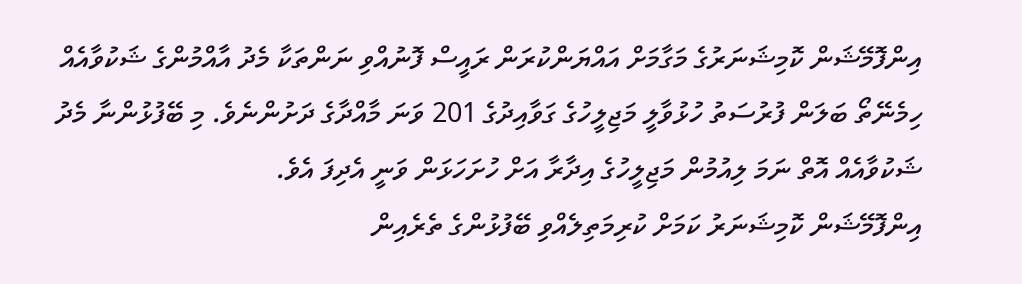އިންފޮމޭޝަން ކޮމިޝަނަރުގެ މަގާމަށް އައްޔަންކުރަން ރައީސް ފޮނުއްވި ނަންތަކާ މެދު އާއްމުންގެ ޝަކުވާއެއް ހިމެނޭތޯ ބަލަން ފުރުސަތު ހުޅުވާލީ މަޖިލީހުގެ ގަވާއިދުގެ 201 ވަނަ މާއްދާގެ ދަށުންނެވެ. މި ބޭފުޅުންނާ މެދު ޝަކުވާއެއް އޮތް ނަމަ ލިއުމުން މަޖިލީހުގެ އިދާރާ އަށް ހުށަހަޅަން ވަނީ އެދިފަ އެވެ.
އިންފޮމޭޝަން ކޮމިޝަނަރު ކަމަށް ކުރިމަތިލެއްވި ބޭފުޅުންގެ ތެރެއިން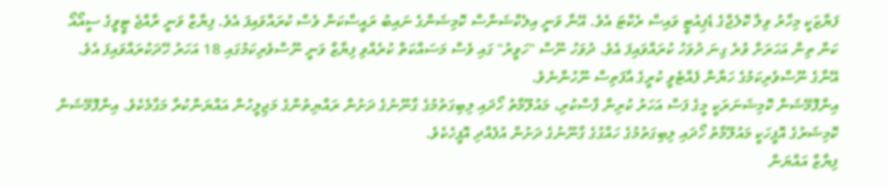ފަޔާޒަކީ މިހާރު ވިލާ ކޮލެޖްގެ ޑެޕިއުޓީ ވައިސް ރެކްޓަ އެވެ. އޭނާ ވަނީ އިލެކްޝަންސް ކޮމިޝަންގެ ނައިބު ރައީސްކަން ވެސް ކުރައްވައިފަ އެވެ. ފިޔާޒް ވަނީ ރާއްޖެ ޓީވީގެ ސީއޯއޯ ކަން ތިން އަހަރަށް ވުރެ ގިނަ ދުވަހު ކުރައްވައިފަ އެވެ. ދުވަހު ނޫސް "ހަވީރު" ގައި ވެސް މަސައްކަތް ކުރެއްވި ފިޔާޒް ވަނީ ނޫސްވެރިކަމުގައި 18 އަހަރު ހޭދަކުރައްވައިފަ އެވެ. އޭނާގެ ނޫސްވެރިކަމުގެ ހަޔާން ފެއްޓެވީ ކުރީގެ އާފަތިސް ނޫހުންނެވެ.
އިންފޮމޭޝަން ކޮމިޝަނަރަކީ މީގެ ފަސް އަހަރު ކުރިން ފާސްކުރި، މައުލޫމާތު ހޯދައި ލިބިގަތުމުގެ ގާނޫނުގެ ދަށުން ރައްޔިތުންގެ މަޖިލީހުން އައްޔަންކުރާ މަގާމެކެވެ. އިންފޮމޭޝަން ކޮމިޝަރުގެ އޮފީހަކީ މައުލޫމާތު ހޯދައި ލިބިގަތުމުގެ ހައްގުގެ ގާނޫނުގެ ދަށުން އުފެއްދި އޮފީހެކެވެ.
ފިޔާޒް އައްޔަން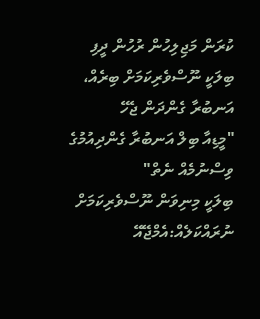ކުރަން މަޖިލިހުން ރުހުން ދީފި
ބިލަކީ ނޫސްވެރިކަމަށް ބިރެއް، އަނބުރާ ގެންދަން ޖެހޭ
"މީޑިއާ ބިލް އަނބުރާ ގެންދިއުމުގެ ވިސްނުމެއް ނެތް"
ބިލަކީ މިނިވަން ނޫސްވެރިކަމަށް ނުރައްކަލެއް:އެމްޖޭއޭ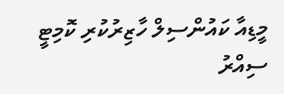މީޑިއާ ކައުންސިލް ހާޒިރުކުރި ކޮމިޓީ ސިއްރު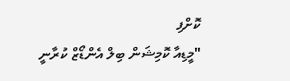ކޮށްފި
"މީޑިއާ ކޮމިޝަން ބިލް އެންޑޯޒް ކުރާނީ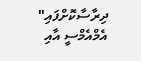ދިރާސާކޮށްފައި"
އެމްއެމްސީ އާއި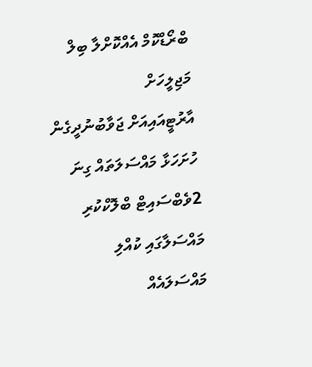ބްރޯޑްކޮމް އެއްކޮށްލާ ބިލް މަޖިލީހަށް
އާރުޓީއައިއަށް ޖަވާބުނުދީގެން ހުށަހަޅާ މައްސަލަތައް ގިނަ
2ވެބްސައިޓް ބްލޮކްކުރި މައްސަލާގައި ކުއްލި މައްސަލައެއް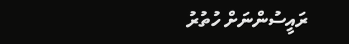ރައީސުންނަށް ހުތުރު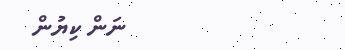ނަން ކިޔުން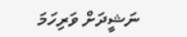ނަޝީދަށް ވަރިހަމަ